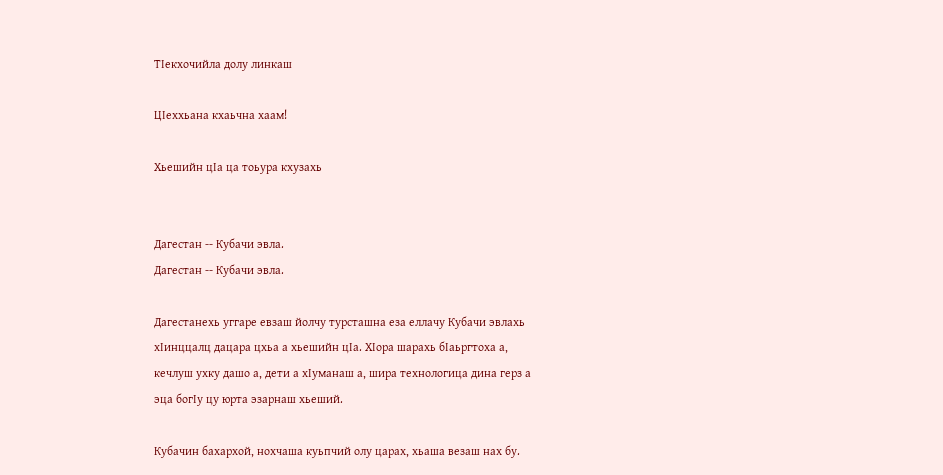ТIекхочийла долу линкаш

ЦIеххьана кхаьчна хаам!

Хьешийн цIа ца тоьура кхузахь


Дагестан -- Кубачи эвла.
Дагестан -- Кубачи эвла.

Дагестанехь уггаре евзаш йолчу турсташна еза еллачу Кубачи эвлахь хIинццалц дацара цхьа а хьешийн цIа. ХIора шарахь бIаьргтоха а, кечлуш ухку дашо а, дети а хIуманаш а, шира технологица дина герз а эца богIу цу юрта эзарнаш хьеший.

Кубачин бахархой, нохчаша куьпчий олу царах, хьаша везаш нах бу.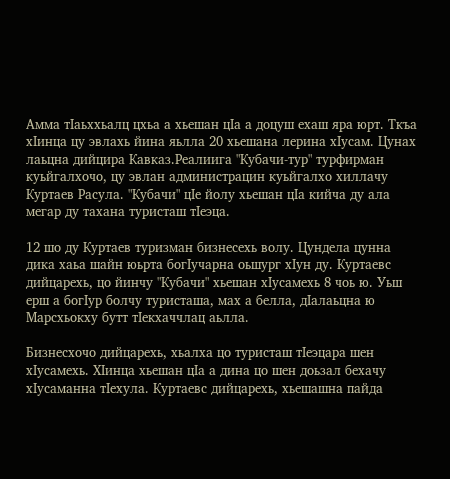Амма тIаьххьалц цхьа а хьешан цIа а доцуш ехаш яра юрт. Ткъа хIинца цу эвлахь йина яьлла 20 хьешана лерина хIусам. Цунах лаьцна дийцира Кавказ.Реалиига "Кубачи-тур" турфирман куьйгалхочо, цу эвлан администрацин куьйгалхо хиллачу Куртаев Расула. "Кубачи" цIе йолу хьешан цIа кийча ду ала мегар ду тахана туристаш тIеэца.

12 шо ду Куртаев туризман бизнесехь волу. Цундела цунна дика хаьа шайн юьрта богIучарна оьшург хIун ду. Куртаевс дийцарехь, цо йинчу "Кубачи" хьешан хIусамехь 8 чоь ю. Уьш ерш а богIур болчу туристаша, мах а белла, дIалаьцна ю Марсхьокху бутт тIекхаччлац аьлла.

Бизнесхочо дийцарехь, хьалха цо туристаш тIеэцара шен хIусамехь. ХIинца хьешан цIа а дина цо шен доьзал бехачу хIусаманна тIехула. Куртаевс дийцарехь, хьешашна пайда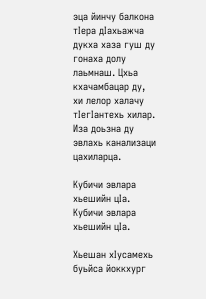эца йинчу балкона тIера дIахьажча дукха хаза гуш ду гонаха долу лаьмнаш. Цхьа кхачамбацар ду, хи лелор халачу тIегIантехь хилар. Иза доьзна ду эвлахь канализаци цахиларца.

Кубичи эвлара хьешийн цIа.
Кубичи эвлара хьешийн цIа.

Хьешан хIусамехь буьйса йоккхург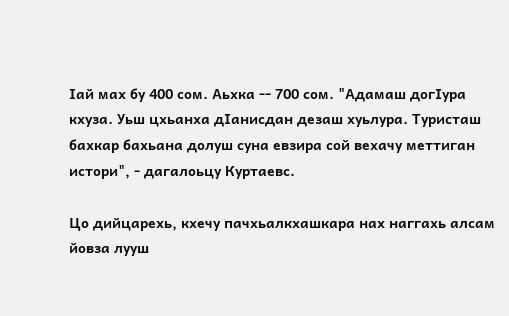Iай мах бу 400 сом. Аьхка -- 700 сом. "Адамаш догIура кхуза. Уьш цхьанха дIанисдан дезаш хуьлура. Туристаш бахкар бахьана долуш суна евзира сой вехачу меттиган истори", - дагалоьцу Куртаевс.

Цо дийцарехь, кхечу пачхьалкхашкара нах наггахь алсам йовза лууш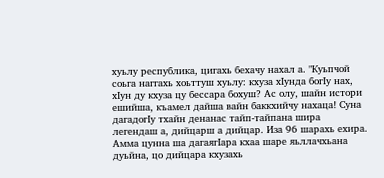хуьлу республика, цигахь бехачу нахал а. "Куьпчой соьга наггахь хоьттуш хуьлу: кхуза хIунда богIу нах, хIун ду кхуза цу бессара бохуш? Ас олу, шайн истори ешийша, къамел дайша вайн баккхийчу нахаца! Суна дагадогIу тхайн денанас тайп-тайпана шира легендаш а, дийцарш а дийцар. Иза 96 шарахь ехира. Амма цунна ша дагаягIара кхаа шаре яьллачхьана дуьйна, цо дийцара кхузахь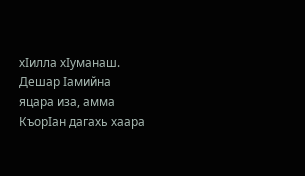хIилла хIуманаш. Дешар Iамийна яцара иза, амма КъорIан дагахь хаара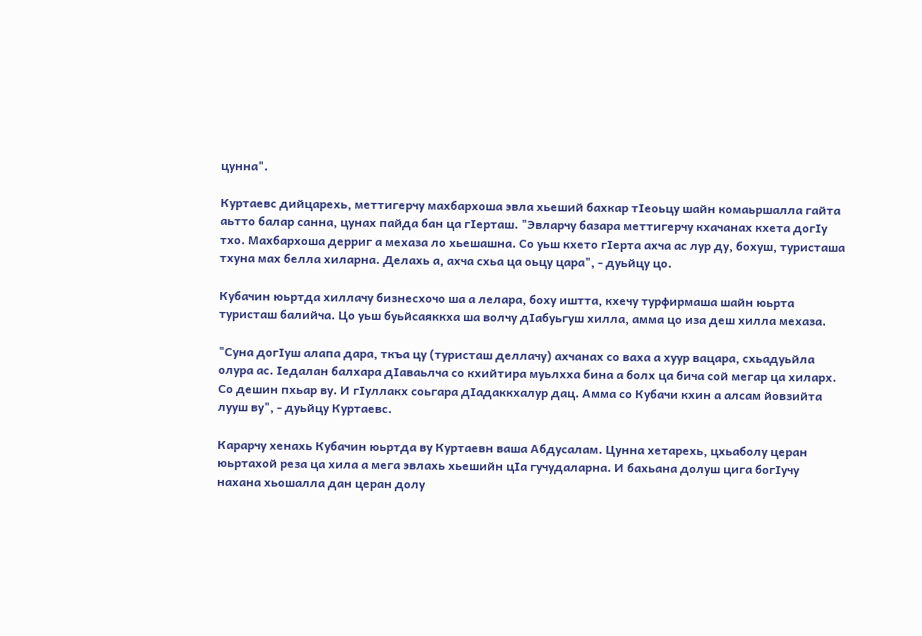цунна".

Куртаевс дийцарехь, меттигерчу махбархоша эвла хьеший бахкар тIеоьцу шайн комаьршалла гайта аьтто балар санна, цунах пайда бан ца гIерташ. "Эвларчу базара меттигерчу кхачанах кхета догIу тхо. Махбархоша дерриг а мехаза ло хьешашна. Со уьш кхето гIерта ахча ас лур ду, бохуш, туристаша тхуна мах белла хиларна. Делахь а, ахча схьа ца оьцу цара", - дуьйцу цо.

Кубачин юьртда хиллачу бизнесхочо ша а лелара, боху иштта, кхечу турфирмаша шайн юьрта туристаш балийча. Цо уьш буьйсаяккха ша волчу дIабуьгуш хилла, амма цо иза деш хилла мехаза.

"Суна догIуш алапа дара, ткъа цу (туристаш деллачу) ахчанах со ваха а хуур вацара, схьадуьйла олура ас. Iедалан балхара дIаваьлча со кхийтира муьлхха бина а болх ца бича сой мегар ца хиларх. Со дешин пхьар ву. И гIуллакх соьгара дIадаккхалур дац. Амма со Кубачи кхин а алсам йовзийта лууш ву", - дуьйцу Куртаевс.

Карарчу хенахь Кубачин юьртда ву Куртаевн ваша Абдусалам. Цунна хетарехь, цхьаболу церан юьртахой реза ца хила а мега эвлахь хьешийн цIа гучудаларна. И бахьана долуш цига богIучу нахана хьошалла дан церан долу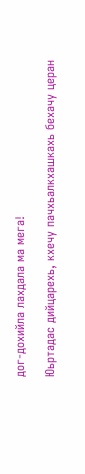дог-дохийла лахдала ма мега!

Юьртадас дийцарехь, кхечу пачхьалкхашкахь бехачу церан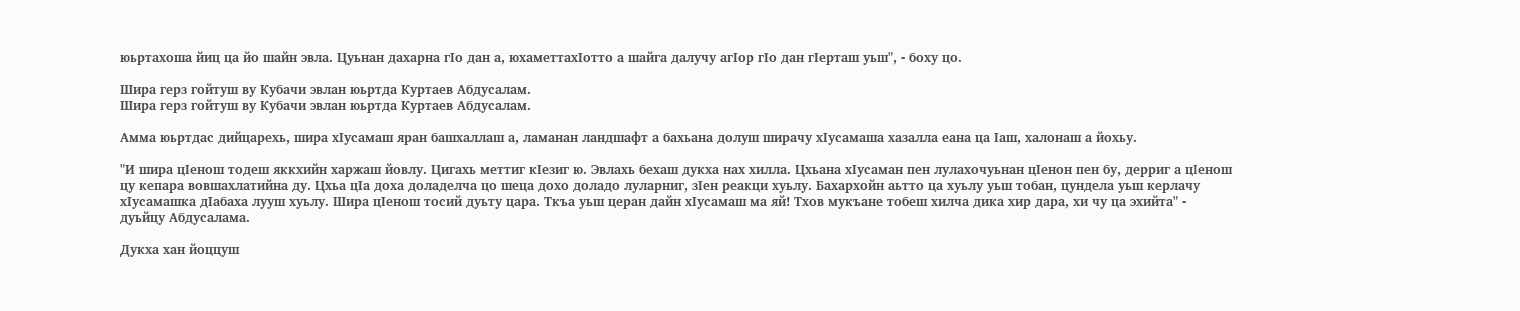юьртахоша йиц ца йо шайн эвла. Цуьнан дахарна гIо дан а, юхаметтахIотто а шайга далучу агIор гIо дан гIерташ уьш", - боху цо.

Шира герз гойтуш ву Кубачи эвлан юьртда Куртаев Абдусалам.
Шира герз гойтуш ву Кубачи эвлан юьртда Куртаев Абдусалам.

Амма юьртдас дийцарехь, шира хIусамаш яран башхаллаш а, ламанан ландшафт а бахьана долуш ширачу хIусамаша хазалла еана ца Iаш, халонаш а йохьу.

"И шира цIенош тодеш яккхийн харжаш йовлу. Цигахь меттиг кIезиг ю. Эвлахь бехаш дукха нах хилла. Цхьана хIусаман пен лулахочуьнан цIенон пен бу, дерриг а цIенош цу кепара вовшахлатийна ду. Цхьа цIа доха доладелча цо шеца дохо доладо луларниг, зIен реакци хуьлу. Бахархойн аьтто ца хуьлу уьш тобан, цундела уьш керлачу хIусамашка дIабаха лууш хуьлу. Шира цIенош тосий дуьту цара. Ткъа уьш церан дайн хIусамаш ма яй! Тхов мукъане тобеш хилча дика хир дара, хи чу ца эхийта" - дуьйцу Абдусалама.

Дукха хан йоццуш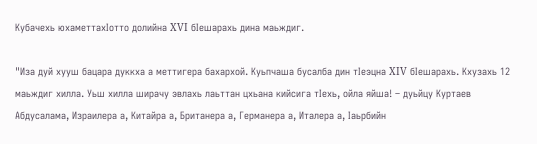Кубачехь юхаметтахIотто долийна XVI бIешарахь дина маьждиг.

"Иза дуй хууш бацара дуккха а меттигера бахархой. Куьпчаша бусалба дин тIеэцна XIV бIешарахь. Кхузахь 12 маьждиг хилла. Уьш хилла ширачу эвлахь лаьттан цхьана кийсига тIехь, ойла яйша! – дуьйцу Куртаев Абдусалама, Израилера а, Китайра а, Британера а, Германера а, Италера а, Iаьрбийн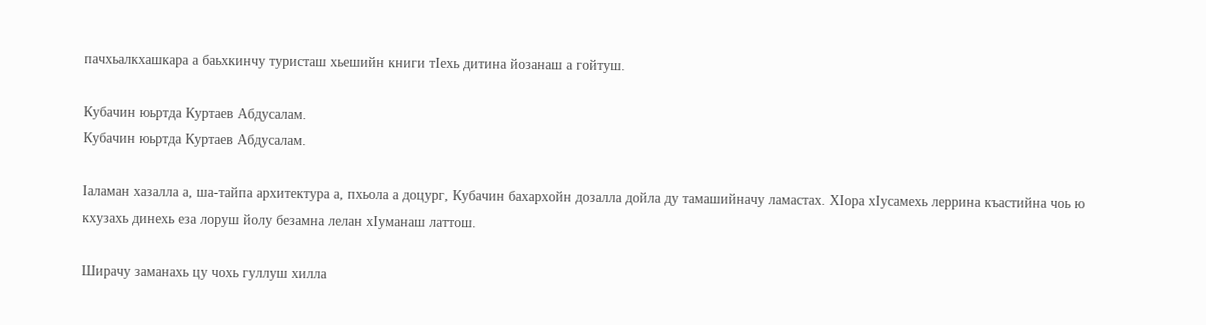пачхьалкхашкара а баьхкинчу туристаш хьешийн книги тIехь дитина йозанаш а гойтуш.

Кубачин юьртда Куртаев Абдусалам.
Кубачин юьртда Куртаев Абдусалам.

Iаламан хазалла а, ша-тайпа архитектура а, пхьола а доцург, Кубачин бахархойн дозалла дойла ду тамашийначу ламастах. ХIора хIусамехь леррина къастийна чоь ю кхузахь динехь еза лоруш йолу безамна лелан хӀуманаш латтош.

Ширачу заманахь цу чохь гуллуш хилла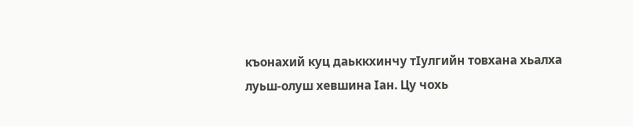къонахий куц даьккхинчу тIулгийн товхана хьалха луьш-олуш хевшина Iан. Цу чохь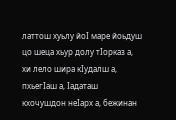латтош хуьлу йоI маре йоьдуш цо шеца хьур долу тIорказ а, хи лело шира кӀудалш а, пхьегIаш а, Ӏадаташ кхочушдон неIарх а, бежинан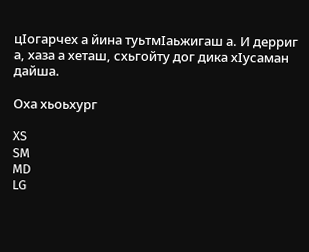цIогарчех а йина туьтмӀаьжигаш а. И дерриг а, хаза а хеташ, схьгойту дог дика хIусаман дайша.

Оха хьоьхург

XS
SM
MD
LG